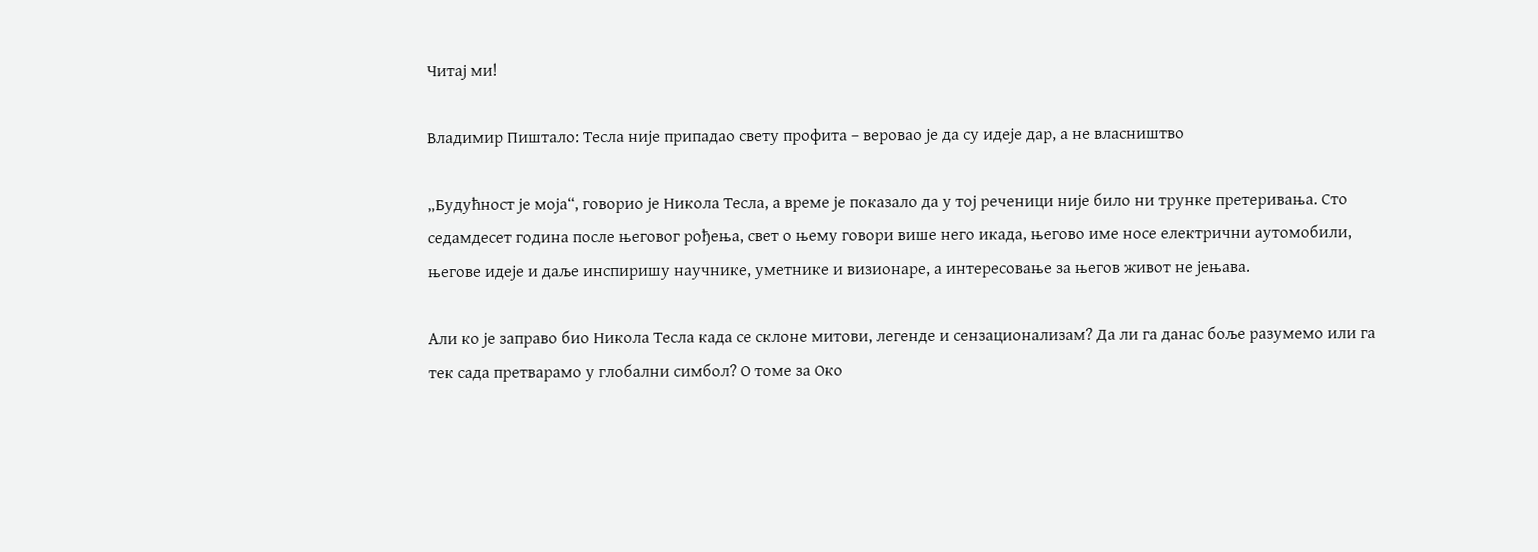Читај ми!

Владимир Пиштало: Тесла није припадао свету профита – веровао је да су идеје дар, а не власништво

„Будућност је моја“, говорио је Никола Тесла, а време је показало да у тој реченици није било ни трунке претеривања. Сто седамдесет година после његовог рођења, свет о њему говори више него икада, његово име носе електрични аутомобили, његове идеје и даље инспиришу научнике, уметнике и визионаре, а интересовање за његов живот не јењава.

Али ко је заправо био Никола Тесла када се склоне митови, легенде и сензационализам? Да ли га данас боље разумемо или га тек сада претварамо у глобални симбол? О томе за Око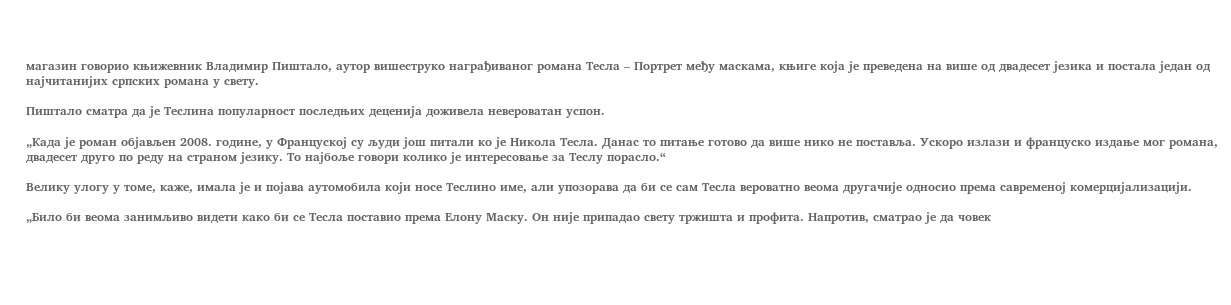магазин говорио књижевник Владимир Пиштало, аутор вишеструко награђиваног романа Тесла – Портрет међу маскама, књиге која је преведена на више од двадесет језика и постала један од најчитанијих српских романа у свету.

Пиштало сматра да је Теслина популарност последњих деценија доживела невероватан успон.

„Када је роман објављен 2008. године, у Француској су људи још питали ко је Никола Тесла. Данас то питање готово да више нико не поставља. Ускоро излази и француско издање мог романа, двадесет друго по реду на страном језику. То најбоље говори колико је интересовање за Теслу порасло.“

Велику улогу у томе, каже, имала је и појава аутомобила који носе Теслино име, али упозорава да би се сам Тесла вероватно веома другачије односио према савременој комерцијализацији.

„Било би веома занимљиво видети како би се Тесла поставио према Елону Маску. Он није припадао свету тржишта и профита. Напротив, сматрао је да човек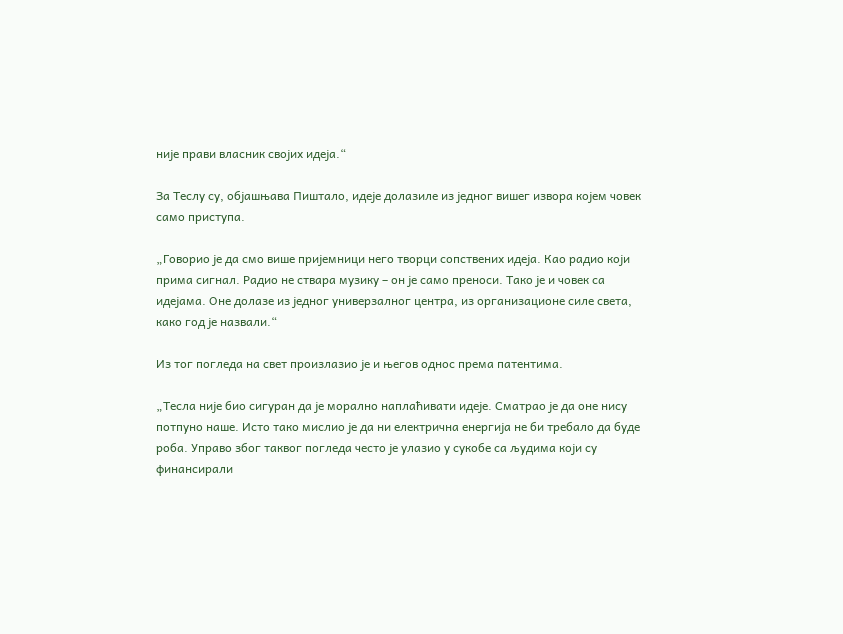није прави власник својих идеја.“

За Теслу су, објашњава Пиштало, идеје долазиле из једног вишег извора којем човек само приступа.

„Говорио је да смо више пријемници него творци сопствених идеја. Као радио који прима сигнал. Радио не ствара музику – он је само преноси. Тако је и човек са идејама. Оне долазе из једног универзалног центра, из организационе силе света, како год је назвали.“

Из тог погледа на свет произлазио је и његов однос према патентима.

„Тесла није био сигуран да је морално наплаћивати идеје. Сматрао је да оне нису потпуно наше. Исто тако мислио је да ни електрична енергија не би требало да буде роба. Управо због таквог погледа често је улазио у сукобе са људима који су финансирали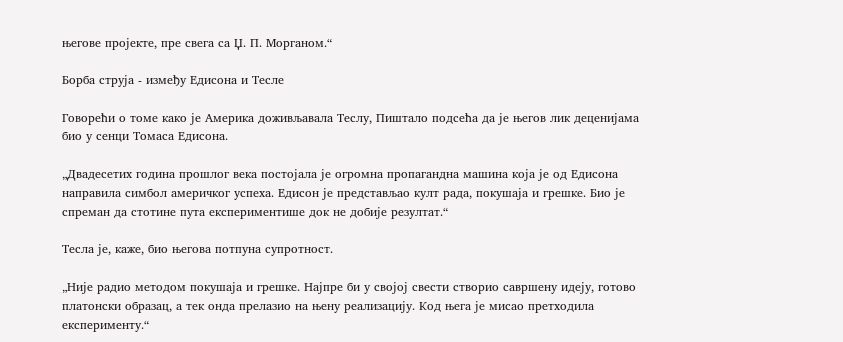његове пројекте, пре свега са Џ. П. Морганом.“

Борба струја - између Едисона и Тесле

Говорећи о томе како је Америка доживљавала Теслу, Пиштало подсећа да је његов лик деценијама био у сенци Томаса Едисона.

„Двадесетих година прошлог века постојала је огромна пропагандна машина која је од Едисона направила симбол америчког успеха. Едисон је представљао култ рада, покушаја и грешке. Био је спреман да стотине пута експериментише док не добије резултат.“

Тесла је, каже, био његова потпуна супротност.

„Није радио методом покушаја и грешке. Најпре би у својој свести створио савршену идеју, готово платонски образац, а тек онда прелазио на њену реализацију. Код њега је мисао претходила експерименту.“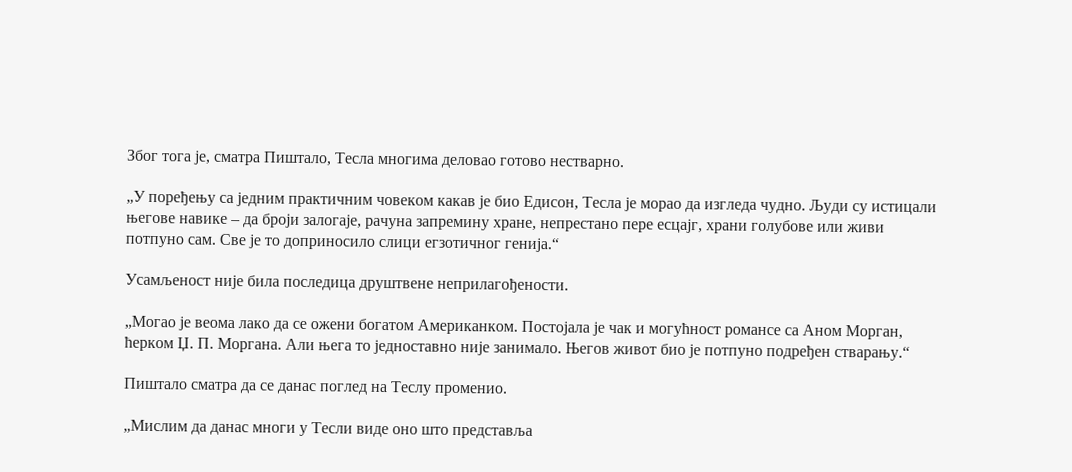Због тога је, сматра Пиштало, Тесла многима деловао готово нестварно.

„У поређењу са једним практичним човеком какав је био Едисон, Тесла је морао да изгледа чудно. Људи су истицали његове навике – да броји залогаје, рачуна запремину хране, непрестано пере есцајг, храни голубове или живи потпуно сам. Све је то доприносило слици егзотичног генија.“

Усамљеност није била последица друштвене неприлагођености.

„Могао је веома лако да се ожени богатом Американком. Постојала је чак и могућност романсе са Аном Морган, ћерком Џ. П. Моргана. Али њега то једноставно није занимало. Његов живот био је потпуно подређен стварању.“

Пиштало сматра да се данас поглед на Теслу променио.

„Мислим да данас многи у Тесли виде оно што представља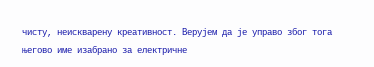чисту, неискварену креативност. Верујем да је управо због тога његово име изабрано за електричне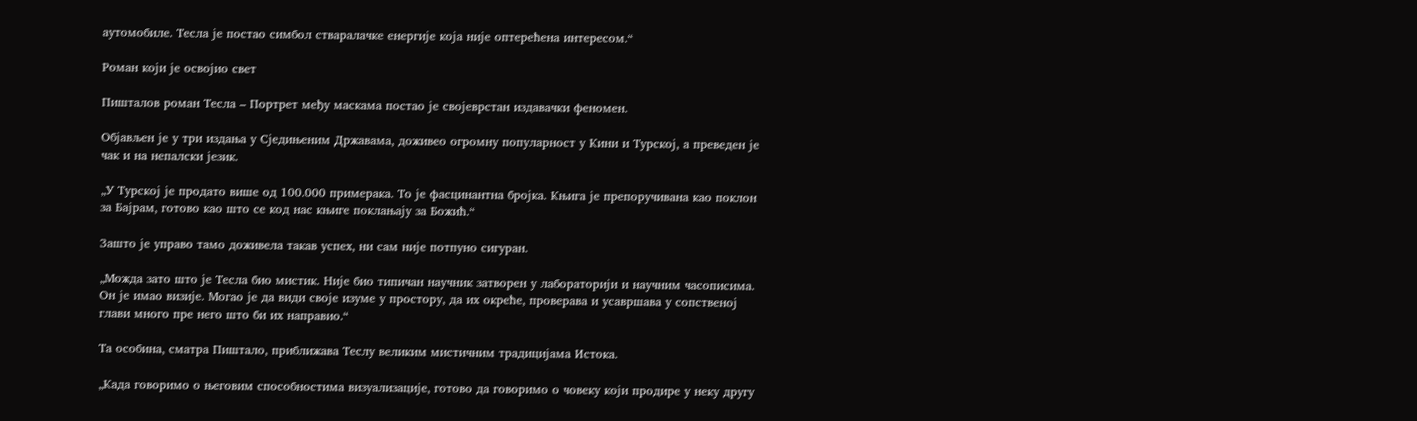аутомобиле. Тесла је постао симбол стваралачке енергије која није оптерећена интересом.“

Роман који је освојио свет

Пишталов роман Тесла – Портрет међу маскама постао је својеврстан издавачки феномен.

Објављен је у три издања у Сједињеним Државама, доживео огромну популарност у Кини и Турској, а преведен је чак и на непалски језик.

„У Турској је продато више од 100.000 примерака. То је фасцинантна бројка. Књига је препоручивана као поклон за Бајрам, готово као што се код нас књиге поклањају за Божић.“

Зашто је управо тамо доживела такав успех, ни сам није потпуно сигуран.

„Можда зато што је Тесла био мистик. Није био типичан научник затворен у лабораторији и научним часописима. Он је имао визије. Могао је да види своје изуме у простору, да их окреће, проверава и усавршава у сопственој глави много пре него што би их направио.“

Та особина, сматра Пиштало, приближава Теслу великим мистичним традицијама Истока.

„Када говоримо о његовим способностима визуализације, готово да говоримо о човеку који продире у неку другу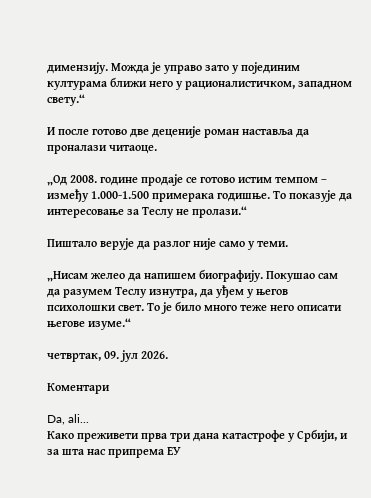димензију. Можда је управо зато у појединим културама ближи него у рационалистичком, западном свету.“

И после готово две деценије роман наставља да проналази читаоце.

„Од 2008. године продаје се готово истим темпом – између 1.000-1.500 примерака годишње. То показује да интересовање за Теслу не пролази.“

Пиштало верује да разлог није само у теми.

„Нисам желео да напишем биографију. Покушао сам да разумем Теслу изнутра, да уђем у његов психолошки свет. То је било много теже него описати његове изуме.“

четвртак, 09. јул 2026.

Коментари

Da, ali...
Како преживети прва три дана катастрофе у Србији, и за шта нас припрема ЕУ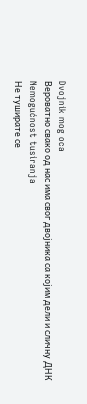Dvojnik mog oca
Вероватно свако од нас има свог двојника са којим дели и сличну ДНК
Nemogućnost tusiranja
Не туширате се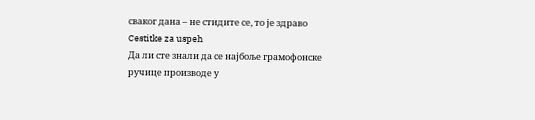сваког дана – не стидите се, то је здраво
Cestitke za uspeh
Да ли сте знали да се најбоље грамофонске ручице производе у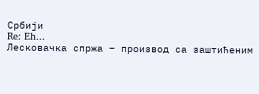Србији
Re: Eh...
Лесковачка спржа – производ са заштићеним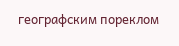географским пореклом